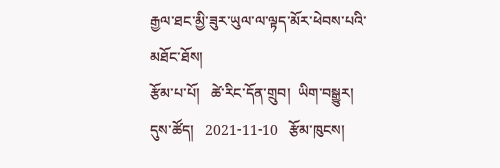རྒྱལ་ཐང་མྱི་ཟུར་ཡུལ་ལ་ལྟད་མོར་ཕེབས་པའི་མཐོང་ཐོས།
རྩོམ་པ་པོ།   ཚེ་རིང་དོན་གྲུབ།  ཡིག་བསྒྱུར།       དུས་ཚོད།   2021-11-10   རྩོམ་ཁུངས།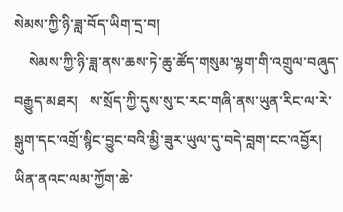སེམས་ཀྱི་ཉི་ཟླ་བོད་ཡིག་དྲ་བ།
    སེམས་ཀྱི་ཉི་ཟླ་ནས་ཆས་ཏེ་ཆུ་ཚོད་གསུམ་ལྷག་གི་འགྲུལ་བཞུད་བརྒྱུད་མཐར།   ས་སྲོད་ཀྱི་དུས་སུ་ང་རང་གཞི་ནས་ཡུན་རིང་ལ་རེ་སྒུག་དང་འགྲོ་སྙིང་བྱུང་བའི་མྱི་ཟུར་ཡུལ་དུ་བདེ་བླག་ངང་འབྱོར།    ཡིན་ནའང་ལམ་ཀྱོག་ཆེ་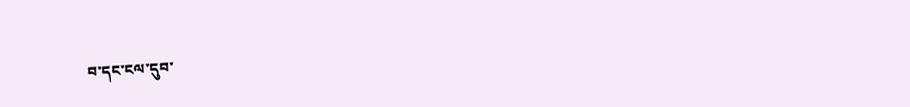བ་དང་ངལ་དུབ་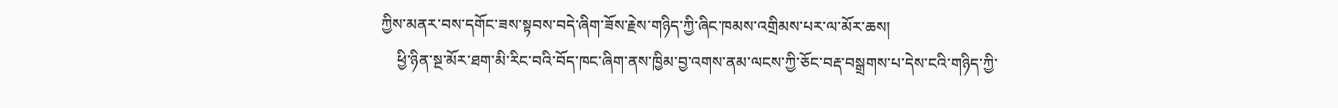ཀྱིས་མནར་བས་དགོང་ཟས་སྟབས་བདེ་ཞིག་ཟོས་རྗེས་གཉིད་ཀྱི་ཞིང་ཁམས་འགྲིམས་པར་ལ་མོར་ཆས།
    ཕྱི་ཉིན་སྔ་མོར་ཐག་མི་རིང་བའི་བོད་ཁང་ཞིག་ནས་ཁྱིམ་བྱ་འགས་ནམ་ལངས་ཀྱི་ཅོང་བརྡ་བསྒྲགས་པ་དེས་ངའི་གཉིད་ཀྱི་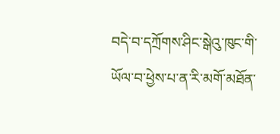བདེ་བ་དཀྲོགས་ཤིང་སྒེའུ་ཁུང་གི་ཡོལ་བ་ཕྱེས་པ་ན་རི་མགོ་མཐོན་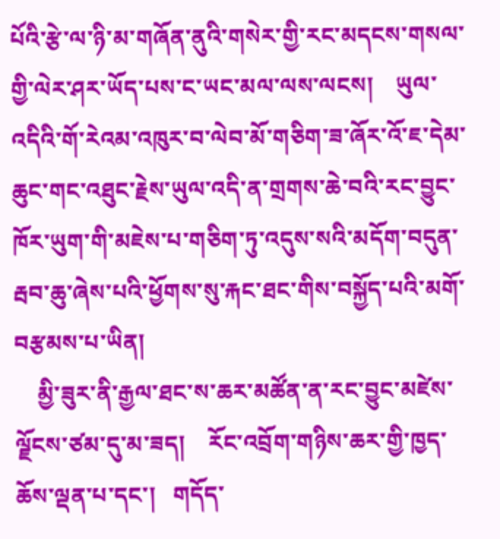པོའི་རྩེ་ལ་ཉི་མ་གཞོན་ནུའི་གསེར་གྱི་རང་མདངས་གསལ་གྱི་ལེར་ཤར་ཡོད་པས་ང་ཡང་མལ་ལས་ལངས།    ཡུལ་འདིའི་གོ་རེའམ་འཁུར་བ་ལེབ་མོ་གཅིག་ཟ་ཞོར་འོ་ཇ་དེམ་ཆུང་གང་འཐུང་རྗེས་ཡུལ་འདི་ན་གྲགས་ཆེ་བའི་རང་བྱུང་ཁོར་ཡུག་གི་མཇེས་པ་གཅིག་ཏུ་འདུས་སའི་མདོག་བདུན་རྦབ་ཆུ་ཞེས་པའི་ཕྱོགས་སུ་རྐང་ཐང་གིས་བསྐྱོད་པའི་མགོ་བརྩམས་པ་ཡིན།
    མྱི་ཟུར་ནི་རྒྱལ་ཐང་ས་ཆར་མཚོན་ན་རང་བྱུང་མཛེས་ལྗོངས་ཙམ་དུ་མ་ཟད།    རོང་འབྲོག་གཉིས་ཆར་གྱི་ཁྱད་ཆོས་ལྡན་པ་དང་།   གདོད་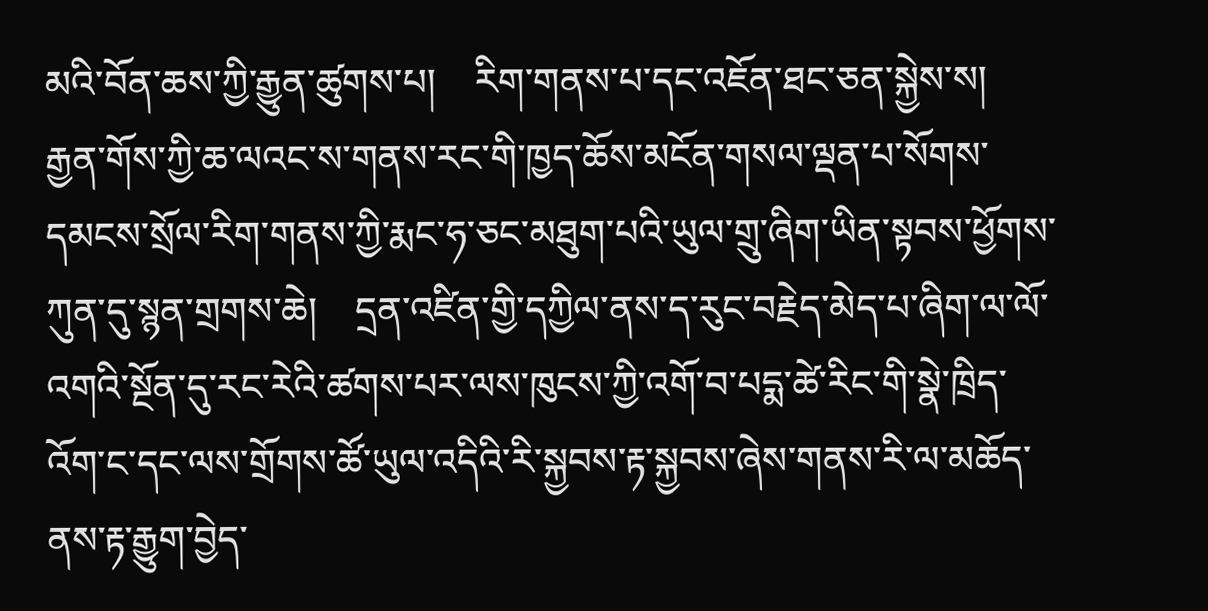མའི་བོན་ཆས་ཀྱི་རྒྱུན་ཚུགས་པ།    རིག་གནས་པ་དང་འཇོན་ཐང་ཅན་སྐྱེས་ས།     རྒྱན་གོས་ཀྱི་ཆ་ལའང་ས་གནས་རང་གི་ཁྱད་ཆོས་མངོན་གསལ་ལྡན་པ་སོགས་དམངས་སྲོལ་རིག་གནས་ཀྱི་རྨང་ཧ་ཅང་མཐུག་པའི་ཡུལ་གྲུ་ཞིག་ཡིན་སྟབས་ཕྱོགས་ཀུན་དུ་སྙན་གྲགས་ཆེ།    དྲན་འཛིན་གྱི་དཀྱིལ་ནས་ད་རུང་བརྗེད་མེད་པ་ཞིག་ལ་ལོ་འགའི་སྔོན་དུ་རང་རེའི་ཚགས་པར་ལས་ཁུངས་ཀྱི་འགོ་བ་པདྨ་ཚེ་རིང་གི་སྣེ་ཁྲིད་འོག་ང་དང་ལས་གྲོགས་ཚོ་ཡུལ་འདིའི་རི་སྐྱབས་རྟ་སྐྱབས་ཞེས་གནས་རི་ལ་མཆོད་ནས་རྟ་རྒྱུག་བྱེད་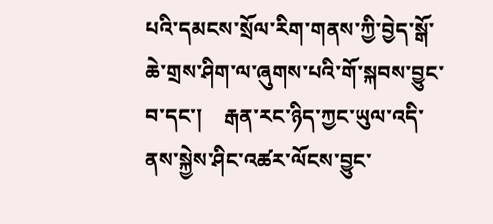པའི་དམངས་སྲོལ་རིག་གནས་ཀྱི་བྱེད་སྒོ་ཆེ་གྲས་ཤིག་ལ་ཞུགས་པའི་གོ་སྐབས་བྱུང་བ་དང་།    རྒན་རང་ཉིད་ཀྱང་ཡུལ་འདི་ནས་སྐྱེས་ཤིང་འཚར་ལོངས་བྱུང་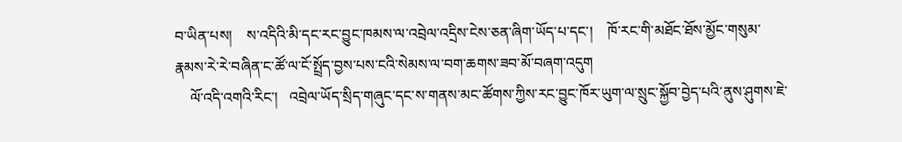བ་ཡིན་པས།    ས་འདིའི་མི་དང་རང་བྱུང་ཁམས་ལ་འབྲེལ་འདྲིས་ངེས་ཅན་ཞིག་ཡོད་པ་དང་།    ཁོ་རང་གི་མཐོང་ཐོས་མྱོང་གསུམ་རྣམས་རེ་རེ་བཞིན་ང་ཚོ་ལ་ངོ་སྤྲོད་བྱས་པས་ངའི་སེམས་ལ་བག་ཆགས་ཟབ་མོ་བཞག་འདུག
    ལོ་འདི་འགའི་རིང་།   འབྲེལ་ཡོད་སྲིད་གཞུང་དང་ས་གནས་མང་ཚོགས་ཀྱིས་རང་བྱུང་ཁོར་ཡུག་ལ་སྲུང་སྐྱོབ་བྱེད་པའི་ནུས་ཤུགས་ཇེ་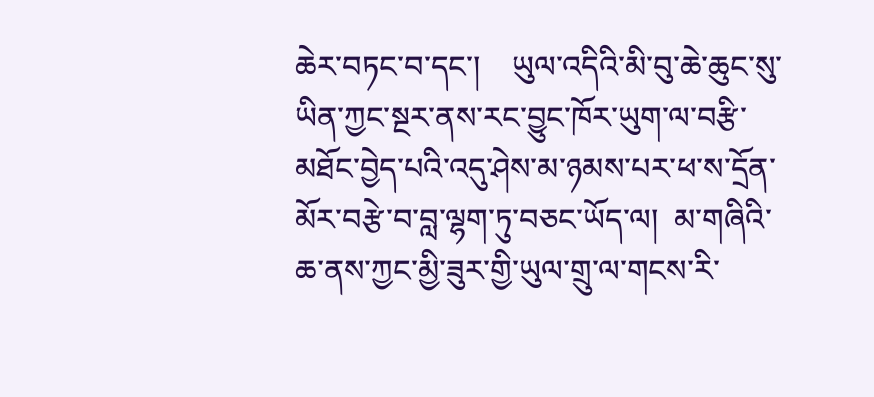ཆེར་བཏང་བ་དང་།    ཡུལ་འདིའི་མི་བུ་ཆེ་ཆུང་སུ་ཡིན་ཀྱང་སྔར་ནས་རང་བྱུང་ཁོར་ཡུག་ལ་བརྩི་མཐོང་བྱེད་པའི་འདུ་ཤེས་མ་ཉམས་པར་ཕ་ས་དྲོན་མོར་བརྩེ་བ་བླ་ལྷག་ཏུ་བཅང་ཡོད་ལ།  མ་གཞིའི་ཆ་ནས་ཀྱང་མྱི་ཟུར་གྱི་ཡུལ་གྲུ་ལ་གངས་རི་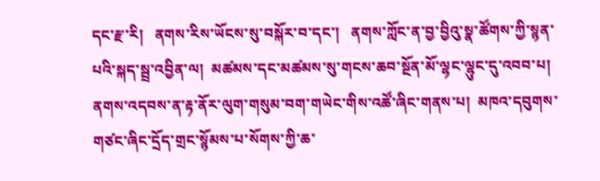དང་རྫ་རི།   ནགས་རིས་ཡོངས་སུ་བསྐོར་བ་དང་།   ནགས་ཀློང་ན་བྱ་བྱིའུ་སྣ་ཚོགས་ཀྱི་སྙན་པའི་སྐད་སྦྲ་འབྱིན་ལ།  མཚམས་དང་མཚམས་སུ་གངས་ཆབ་སྔོན་མོ་ལྷང་ལྷུང་དུ་འབབ་པ།   ནགས་འདབས་ན་རྟ་ནོར་ལུག་གསུམ་བག་གཡེང་གིས་འཚོ་ཞིང་གནས་པ།  མཁའ་དབུགས་གཙང་ཞིང་དྲོད་གྲང་སྙོམས་པ་སོགས་ཀྱི་ཆ་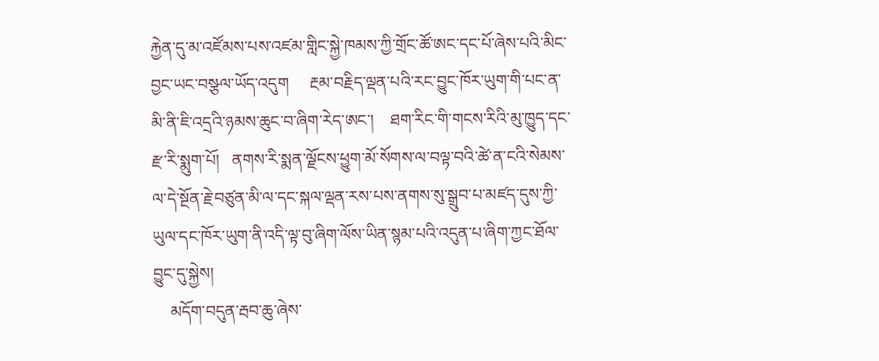རྐྱེན་དུ་མ་འཛོམས་པས་འཛམ་གླིང་སྐྱེ་ཁམས་ཀྱི་གྲོང་ཚོ་ཨང་དང་པོ་ཞེས་པའི་མིང་བྱང་ཡང་བསྩལ་ཡོད་འདུག     རྔམ་བརྗིད་ལྡན་པའི་རང་བྱུང་ཁོར་ཡུག་གི་པང་ན་མི་ནི་ཇི་འདྲའི་ཉམས་ཆུང་བ་ཞིག་རེད་ཨང་།    ཐག་རིང་གི་གངས་རིའི་མུ་ཁྱུད་དང་རྫ་རི་སྨུག་པོ།   ནགས་རི་སྨན་ལྗོངས་ཕྱུག་མོ་སོགས་ལ་བལྟ་བའི་ཚེ་ན་ངའི་སེམས་ལ་དེ་སྔོན་རྗེ་བཙུན་མི་ལ་དང་སྐལ་ལྡན་རས་པས་ནགས་སུ་སྒྲུབ་པ་མཛད་དུས་ཀྱི་ཡུལ་དང་ཁོར་ཡུག་ནི་འདི་ལྟ་བུ་ཞིག་ལོས་ཡིན་སྙམ་པའི་འདུན་པ་ཞིག་ཀྱང་ཐོལ་བྱུང་དུ་སྐྱེས།
    མདོག་བདུན་རྦབ་ཆུ་ཞེས་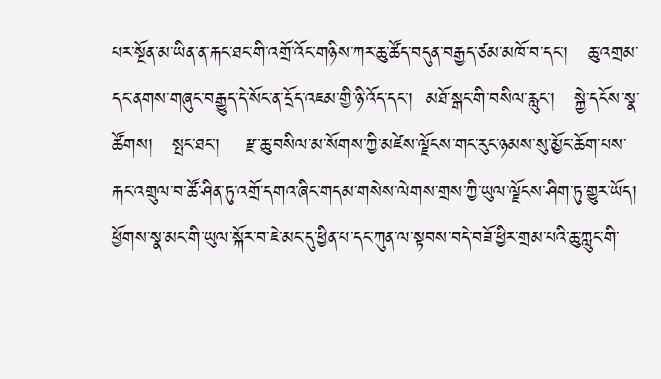པར་སྔོན་མ་ཡིན་ན་རྐང་ཐང་གི་འགྲོ་འོང་གཉིས་ཀར་ཆུ་ཚོད་བདུན་བརྒྱད་ཙམ་མཁོ་བ་དང་།   ཆུ་འགྲམ་དང་ནགས་གཞུང་བརྒྱུད་དེ་སོང་ན་དྲོད་འཇམ་གྱི་ཉི་འོད་དང་།  མཐོ་སྒང་གི་བསིལ་རླུང་།   སྐྱེ་དངོས་སྣ་ཚོགས།   སྤང་ཐང་།    རྫ་ཆུ་བསིལ་མ་སོགས་ཀྱི་མཛེས་ལྗོངས་གང་རུང་ཉམས་སུ་མྱོང་ཆོག་པས་རྐང་འགྲུལ་བ་ཚོ་ཤིན་ཏུ་འགྲོ་དགའ་ཞིང་གདམ་གསེས་ལེགས་གྲས་ཀྱི་ཡུལ་ལྗོངས་ཤིག་ཏུ་གྱུར་ཡོད།     ཕྱོགས་སྣ་མང་གི་ཡུལ་སྐོར་བ་ཇེ་མང་དུ་ཕྱིན་པ་དང་ཀུན་ལ་སྟབས་བདེ་བཟོ་ཕྱིར་གྲམ་པའི་ཆུ་ཀླུང་གི་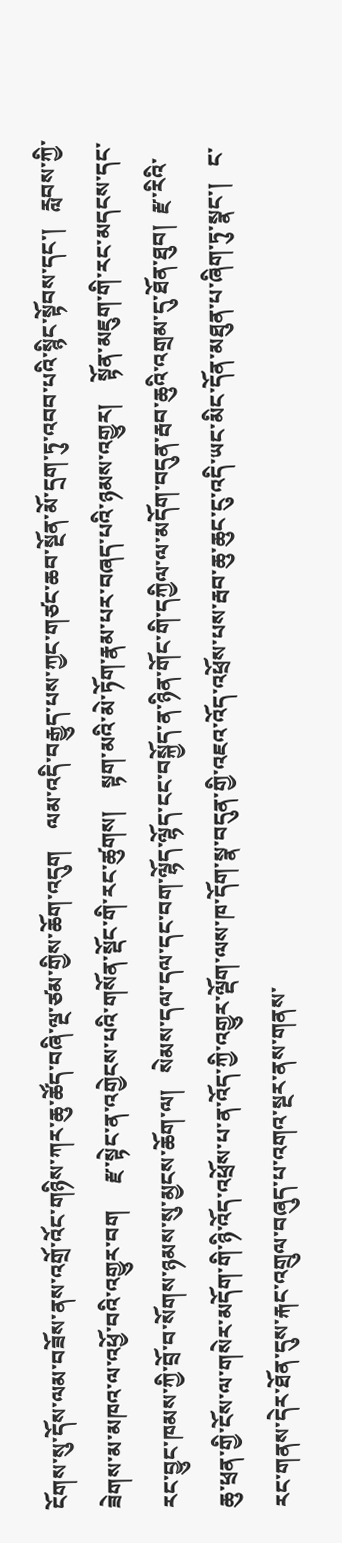ངོགས་སུ་དོས་ལམ་བཟོས་ནས་འགྲོ་འོང་གཉིས་ཀར་ཆུ་ཚོད་བཞི་ལྔ་ཙམ་གྱིས་ཆོག་འདུག    ལམ་འདི་བརྒྱུད་པས་ཀྱང་གཙང་ཆབ་སྔོན་མོ་དྲག་ཏུ་འབབ་པའི་སྙིང་སྟོབས་དང་།   རླབས་ཀྱི་ཟེགས་མ་མཁའ་ལ་འཕྱོ་བའི་འགྱུར་བག     རྫ་སྟེང་ན་འགྱེངས་པའི་གསོན་སྡོང་གི་རང་ཚུགས།    སྟག་མའི་མེ་ཏོག་རྣམ་པར་བཞད་པའི་ཉམས་འགྱུར།    སྟོན་མཇུག་གི་རང་མདངས་དང་རང་བྱུང་ཁམས་ཀྱི་བྲོ་བ་སོགས་ཉམས་སུ་མྱངས་ཆོག་ལ།   སེམས་དལ་དལ་དང་བག་ལྷོད་ལྷོད་ངང་བསྐྱོད་ན་ཉིན་གོང་གི་དཀྱིལ་ལ་མདོག་བདུན་རྦབ་ཆུའི་འགྲམ་དུ་ཐོན་ཐུབ།  རྫ་རིའི་ཆུ་ཕྲན་གྱི་ངོས་ལ་གསེར་མདོག་གི་ཉི་འོད་འཕྲོས་པ་ན་འོད་ཀྱི་འགྱུར་ལྡོག་ལས་ཁ་དོག་སྣ་བདུན་གྱི་འཇའ་འོད་འཕྲོས་པས་རྦབ་ཆུ་ཆུང་ངུ་འདི་ཡང་མིང་དོན་མཐུན་པ་ཞིག་ཏུ་སྣང་།   ང་རང་གནས་དེར་ཐོན་དུས་རྐང་འགྲུལ་བཞུད་པ་འགའ་སྔར་ནས་གནས་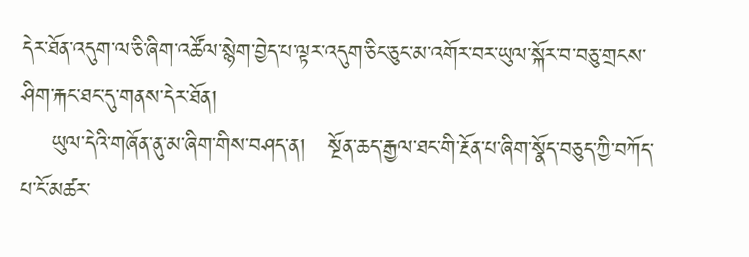དེར་ཐོན་འདུག་ལ་ཅི་ཞིག་འཚོལ་སྙེག་བྱེད་པ་ལྟར་འདུག་ཅིང་ཅུང་མ་འགོར་བར་ཡུལ་སྐོར་བ་བཅུ་གྲངས་ཤིག་རྐང་ཐང་དུ་གནས་དེར་ཐོན།
    ཡུལ་དེའི་གཞོན་ནུ་མ་ཞིག་གིས་བཤད་ན།   སྔོན་ཆད་རྒྱལ་ཐང་གི་རྔོན་པ་ཞིག་སྣོད་བཅུད་ཀྱི་བཀོད་པ་ངོ་མཚར་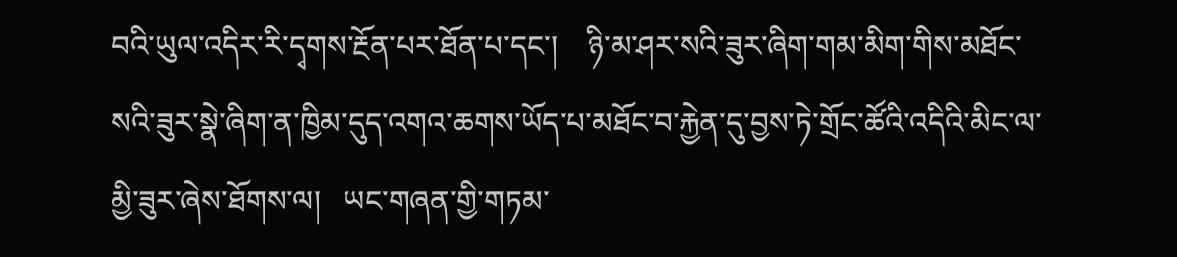བའི་ཡུལ་འདིར་རི་དྭགས་རྔོན་པར་ཐོན་པ་དང་།    ཉི་མ་ཤར་སའི་ཟུར་ཞིག་གམ་མིག་གིས་མཐོང་སའི་ཟུར་སྣེ་ཞིག་ན་ཁྱིམ་དུད་འགའ་ཆགས་ཡོད་པ་མཐོང་བ་རྐྱེན་དུ་བྱས་ཏེ་གྲོང་ཚོའི་འདིའི་མིང་ལ་མྱི་ཟུར་ཞེས་ཐོགས་ལ།   ཡང་གཞན་གྱི་གཏམ་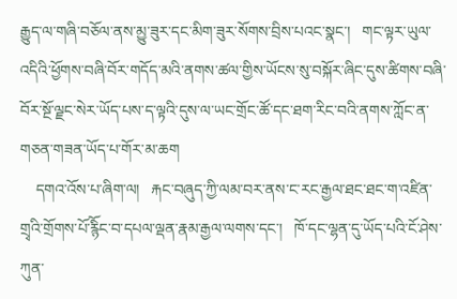རྒྱུད་ལ་གཞི་བཅོལ་ནས་མྱུ་ཟུར་དང་མིག་ཟུར་སོགས་བྲིས་པའང་སྣང་།   གང་ལྟར་ཡུལ་འདིའི་ཕྱོགས་བཞི་བོར་གདོད་མའི་ནགས་ཚལ་གྱིས་ཡོངས་སུ་བསྐོར་ཞིང་དུས་ཚིགས་བཞི་བོར་སྔོ་ལྗང་སེར་ཡོད་པས་ད་ལྟའི་དུས་ལ་ཡང་གྲོང་ཚོ་དང་ཐག་རིང་བའི་ནགས་ཀློང་ན་གཅན་གཟན་ཡོད་པ་གོར་མ་ཆག
    དགའ་འོས་པ་ཞིག་ལ།   རྐང་བཞུད་ཀྱི་ལམ་བར་ནས་ང་རང་རྒྱལ་ཐང་ཐང་ག་འཛིན་གྲྭའི་གྲོགས་པོ་རྙིོང་བ་དཔལ་ལྡན་རྣམ་རྒྱལ་ལགས་དང་།   ཁོ་དང་ལྷན་དུ་ཡོད་པའི་ངོ་ཤེས་ཀུན་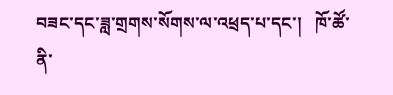བཟང་དང་ཟླ་གྲགས་སོགས་ལ་འཕྲད་པ་དང་།   ཁོ་ཚོ་ནི་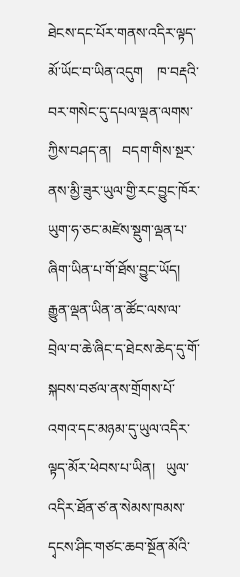ཐེངས་དང་པོར་གནས་འདིར་ལྟད་མོ་ཡོང་བ་ཡིན་འདུག    ཁ་བརྡའི་བར་གསེང་དུ་དཔལ་ལྡན་ལགས་ཀྱིས་བཤད་ན།   བདག་གིས་སྔར་ནས་མྱི་ཟུར་ཡུལ་གྱི་རང་བྱུང་ཁོར་ཡུག་ཧ་ཅང་མཛེས་སྡུག་ལྡན་པ་ཞིག་ཡིན་པ་གོ་ཐོས་བྱུང་ཡོད།   རྒྱུན་ལྡན་ཡིན་ན་ཚོང་ལས་ལ་བྲེལ་བ་ཆེ་ཞིང་ད་ཐེངས་ཆེད་དུ་གོ་སྐབས་བཙལ་ནས་གྲོགས་པོ་འགའ་དང་མཉམ་དུ་ཡུལ་འདིར་ལྟད་མོར་ཕེབས་པ་ཡིན།   ཡུལ་འདིར་ཐོན་ཙ་ན་སེམས་ཁམས་དྭངས་ཤིང་གཙང་ཆབ་སྔོན་མོའི་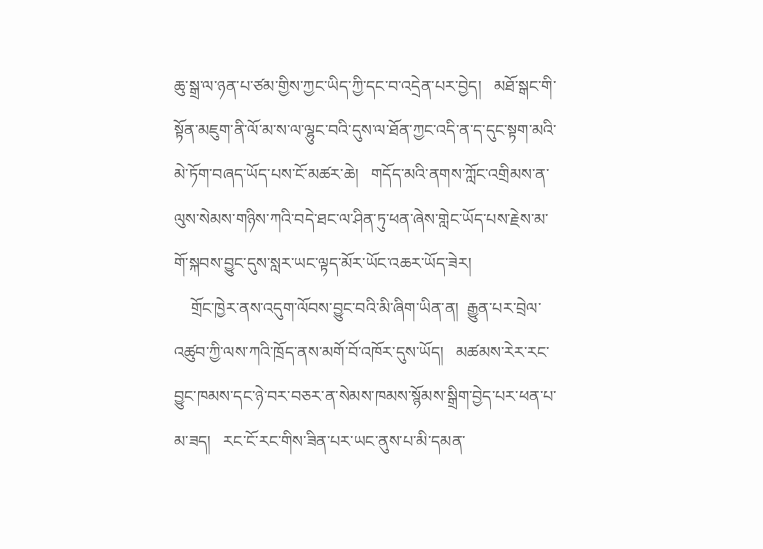ཆུ་སྒྲ་ལ་ཉན་པ་ཙམ་གྱིས་ཀྱང་ཡིད་ཀྱི་དང་བ་འདྲེན་པར་བྱེད།   མཐོ་སྒང་གི་སྟོན་མཇུག་ནི་ལོ་མ་ས་ལ་ལྷུང་བའི་དུས་ལ་ཐོན་ཀྱང་འདི་ན་ད་དུང་སྟག་མའི་མེ་ཏོག་བཞད་ཡོད་པས་ངོ་མཚར་ཆེ།   གདོད་མའི་ནགས་ཀློང་འགྲིམས་ན་ལུས་སེམས་གཉིས་ཀའི་བདེ་ཐང་ལ་ཤིན་ཏུ་ཕན་ཞེས་གླེང་ཡོད་པས་རྗེས་མ་གོ་སྐབས་བྱུང་དུས་སླར་ཡང་ལྟད་མོར་ཡོང་འཆར་ཡོད་ཟེར།
    གྲོང་ཁྱེར་ནས་འདུག་ལོབས་བྱུང་བའི་མི་ཞིག་ཡིན་ན།  རྒྱུན་པར་བྲེལ་འཚུབ་ཀྱི་ལས་ཀའི་ཁྲོད་ནས་མགོ་བོ་འཁོར་དུས་ཡོད།   མཚམས་རེར་རང་བྱུང་ཁམས་དང་ཉེ་བར་བཅར་ན་སེམས་ཁམས་སྙོམས་སྒྲིག་བྱེད་པར་ཕན་པ་མ་ཟད།   རང་ངོ་རང་གིས་ཟིན་པར་ཡང་ནུས་པ་མི་དམན་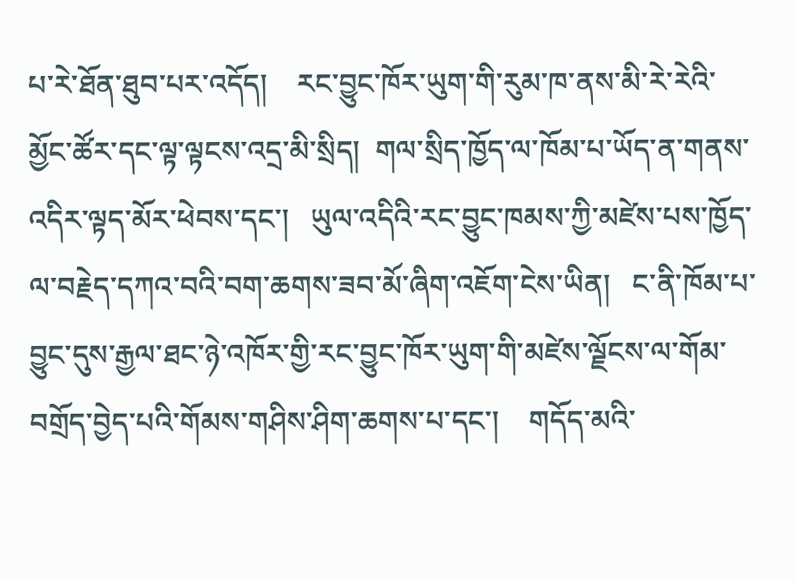པ་རེ་ཐོན་ཐུབ་པར་འདོད།    རང་བྱུང་ཁོར་ཡུག་གི་རུམ་ཁ་ནས་མི་རེ་རེའི་མྱོང་ཚོར་དང་ལྟ་ལྟངས་འདྲ་མི་སྲིད།  གལ་སྲིད་ཁྱོད་ལ་ཁོམ་པ་ཡོད་ན་གནས་འདིར་ལྟད་མོར་ཕེབས་དང་།   ཡུལ་འདིའི་རང་བྱུང་ཁམས་ཀྱི་མཛེས་པས་ཁྱོད་ལ་བརྗེད་དཀའ་བའི་བག་ཆགས་ཟབ་མོ་ཞིག་འཇོག་ངེས་ཡིན།   ང་ནི་ཁོམ་པ་བྱུང་དུས་རྒྱལ་ཐང་ཉེ་འཁོར་གྱི་རང་བྱུང་ཁོར་ཡུག་གི་མཛེས་ལྗོངས་ལ་གོམ་བགྲོད་བྱེད་པའི་གོམས་གཤིས་ཤིག་ཆགས་པ་དང་།    གདོད་མའི་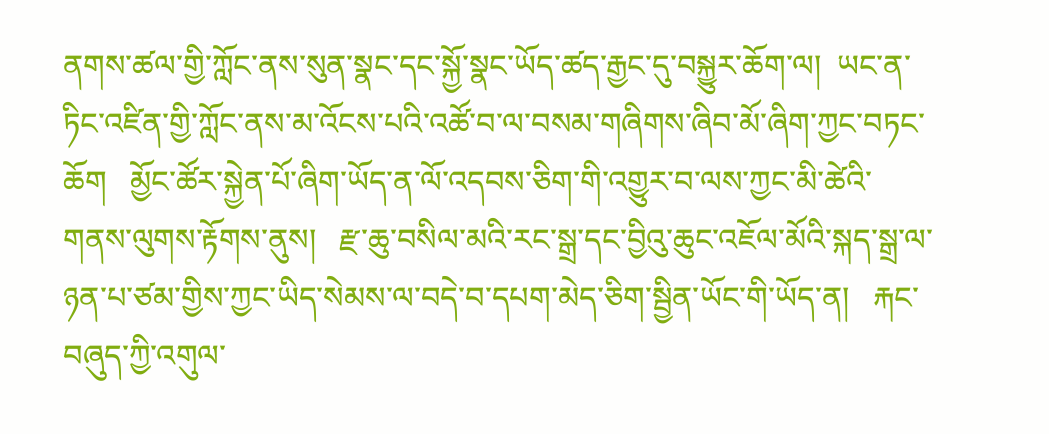ནགས་ཚལ་གྱི་ཀློང་ནས་སུན་སྣང་དང་སྐྱོ་སྣང་ཡོད་ཚད་རྒྱང་དུ་བསྐྱུར་ཆོག་ལ།  ཡང་ན་ཏིང་འཛིན་གྱི་ཀློང་ནས་མ་འོངས་པའི་འཚོ་བ་ལ་བསམ་གཞིགས་ཞིབ་མོ་ཞིག་ཀྱང་བཏང་ཆོག   མྱོང་ཚོར་སྐྱེན་པོ་ཞིག་ཡོད་ན་ལོ་འདབས་ཅིག་གི་འགྱུར་བ་ལས་ཀྱང་མི་ཚེའི་གནས་ལུགས་རྟོགས་ནུས།   རྫ་ཆུ་བསིལ་མའི་རང་སྒྲ་དང་བྱིའུ་ཆུང་འཇོལ་མོའི་སྐད་སྒྲ་ལ་ཉན་པ་ཙམ་གྱིས་ཀྱང་ཡིད་སེམས་ལ་བདེ་བ་དཔག་མེད་ཅིག་སྦྱིན་ཡོང་གི་ཡོད་ན།   རྐང་བཞུད་ཀྱི་འགུལ་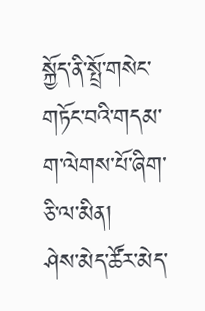སྐྱོད་ནི་སྤྲོ་གསེང་གཏོང་བའི་གདམ་ག་ལེགས་པོ་ཞིག་ཅི་ལ་མིན།      ཤེས་མེད་ཚོར་མེད་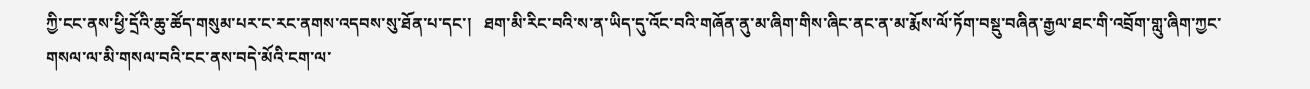ཀྱི་ངང་ནས་ཕྱི་དྲོའི་ཆུ་ཚོད་གསུམ་པར་ང་རང་ནགས་འདབས་སུ་ཐོན་པ་དང་།   ཐག་མི་རིང་བའི་ས་ན་ཡིད་དུ་འོང་བའི་གཞོན་ནུ་མ་ཞིག་གིས་ཞིང་ནང་ན་མ་རྨོས་ལོ་ཏོག་བསྡུ་བཞིན་རྒྱལ་ཐང་གི་འབྲོག་གླུ་ཞིག་ཀྱང་གསལ་ལ་མི་གསལ་བའི་ངང་ནས་བདེ་མོའི་ངག་ལ་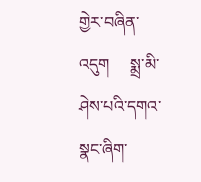གྱེར་བཞིན་འདུག     སྨྲ་མི་ཤེས་པའི་དགའ་སྣང་ཞིག་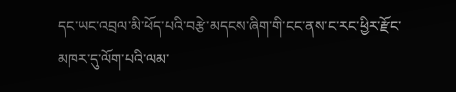དང་ཡང་འབྲལ་མི་ཕོད་པའི་བརྩེ་མདངས་ཞིག་གི་ངང་ནས་ང་རང་ཕྱིར་རྫོང་མཁར་དུ་ལོག་པའི་ལམ་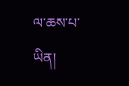ལ་ཆས་པ་ཡིན།